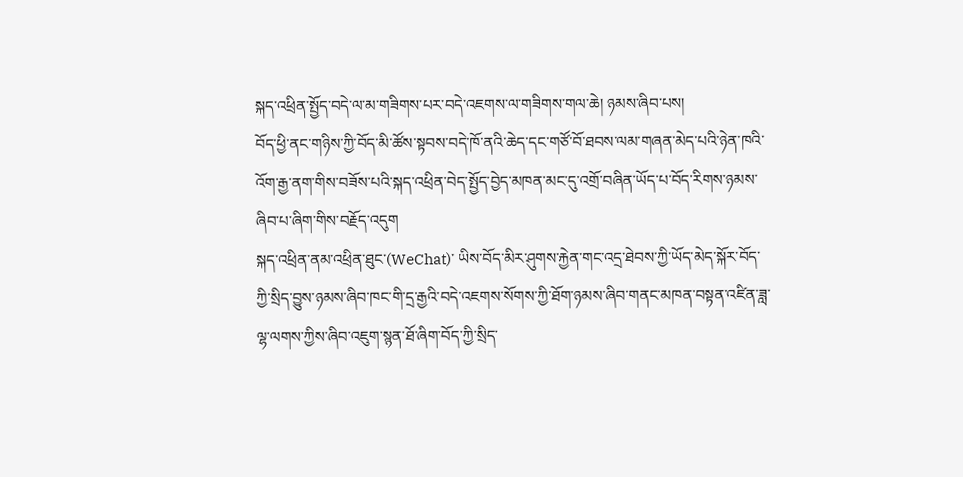སྐད་འཕྲིན་སྤྱོད་བདེ་ལ་མ་གཟིགས་པར་བདེ་འཇགས་ལ་གཟིགས་གལ་ཆེ། ཉམས་ཞིབ་པས།
བོད་ཕྱི་ནང་གཉིས་ཀྱི་བོད་མི་ཚོས་སྟབས་བདེ་ཁོ་ནའི་ཆེད་དང་གཙོ་བོ་ཐབས་ལམ་གཞན་མེད་པའི་ཉེན་ཁའི་འོག་རྒྱ་ནག་གིས་བཟོས་པའི་སྐད་འཕྲིན་བེད་སྤྱོད་བྱེད་མཁན་མང་དུ་འགྲོ་བཞིན་ཡོད་པ་བོད་རིགས་ཉམས་ཞིབ་པ་ཞིག་གིས་བརྗོད་འདུག
སྐད་འཕྲིན་ནམ་འཕྲིན་ཐུང་(WeChat)་ ཡིས་བོད་མིར་ཤུགས་རྐྱེན་གང་འདྲ་ཐེབས་ཀྱི་ཡོད་མེད་སྐོར་བོད་ཀྱི་སྲིད་བྱུས་ཉམས་ཞིབ་ཁང་གི་དྲ་རྒྱའི་བདེ་འཇགས་སོགས་ཀྱི་ཐོག་ཉམས་ཞིབ་གནང་མཁན་བསྟན་འཛིན་ཟླ་ལྷ་ལགས་ཀྱིས་ཞིབ་འཇུག་སྙན་ཐོ་ཞིག་བོད་ཀྱི་སྲིད་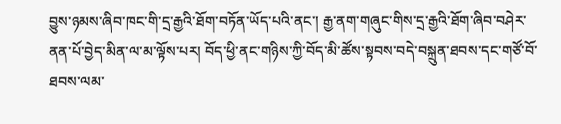བྱུས་ཉམས་ཞིབ་ཁང་གི་དྲ་རྒྱའི་ཐོག་བཏོན་ཡོད་པའི་ནང་། རྒྱ་ནག་གཞུང་གིས་དྲ་རྒྱའི་ཐོག་ཞིབ་བཤེར་ནན་པོ་བྱེད་མིན་ལ་མ་ལྟོས་པར། བོད་ཕྱི་ནང་གཉིས་ཀྱི་བོད་མི་ཚོས་སྟབས་བདེ་བསྐྲུན་ཐབས་དང་གཙོ་བོ་ཐབས་ལམ་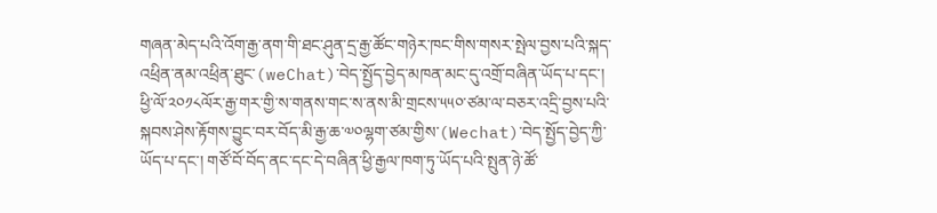གཞན་མེད་པའི་འོག་རྒྱ་ནག་གི་ཐང་ཤུན་དྲ་རྒྱ་ཚོང་གཉེར་ཁང་གིས་གསར་སྤེལ་བྱས་པའི་སྐད་འཕྲིན་ནམ་འཕྲིན་ཐུང་(weChat)་བེད་སྤྱོད་བྱེད་མཁན་མང་དུ་འགྲོ་བཞིན་ཡོད་པ་དང་། ཕྱི་ལོ་༢༠༡༨ལོར་རྒྱ་གར་གྱི་ས་གནས་གང་ས་ནས་མི་གྲངས་༥༥༠་ཙམ་ལ་བཅར་འདྲི་བྱས་པའི་སྐབས་ཤེས་རྟོགས་བྱུང་བར་བོད་མི་རྒྱ་ཆ་༧༠ལྷག་ཙམ་གྱིས་(Wechat)་བེད་སྤྱོད་བྱེད་ཀྱི་ཡོད་པ་དང་། གཙོ་བོ་བོད་ནང་དང་དེ་བཞིན་ཕྱི་རྒྱལ་ཁག་ཏུ་ཡོད་པའི་སྤུན་ཉེ་ཚོ་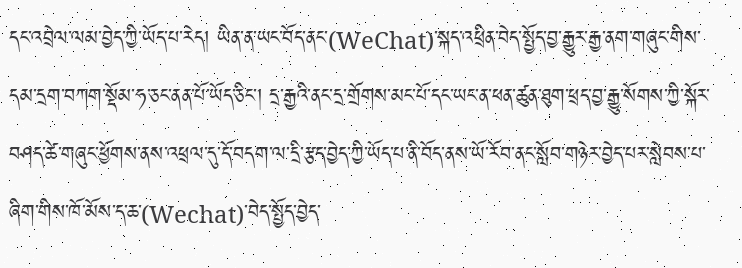དང་འབྲེལ་ལམ་བྱེད་ཀྱི་ཡོད་པ་རེད། ཡིན་ན་ཡང་བོད་ནང་(WeChat)་སྐད་འཕྲིན་བེད་སྤྱོད་བྱ་རྒྱུར་རྒྱ་ནག་གཞུང་གིས་དམ་དྲག་བཀག་སྡོམ་ཧ་ཅང་ནན་པོ་ཡོད་ཅིང་། དྲ་རྒྱའི་ནང་དྲ་གྲོགས་མང་པོ་དང་ཡང་ན་ཕན་ཚུན་ཐུག་ཕྲད་བྱ་རྒྱུ་སོགས་ཀྱི་སྐོར་བཤད་ཚེ་གཞུང་ཕྱོགས་ནས་འཕྲལ་དུ་དོ་བདག་ལ་དྲི་རྩད་བྱེད་ཀྱི་ཡོད་པ་ནི་བོད་ནས་ཡོ་རོབ་ནང་སློབ་གཉེར་བྱེད་པར་སླེབས་པ་ཞིག་གིས་ཁོ་མོས་ད་ཆ་(Wechat)་བེད་སྤྱོད་བྱེད་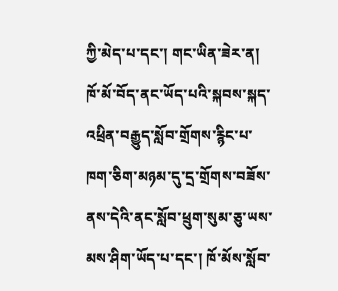ཀྱི་མེད་པ་དང་། གང་ཡིན་ཟེར་ན། ཁོ་མོ་བོད་ནང་ཡོད་པའི་སྐབས་སྐད་འཕྲིན་བརྒྱུད་སློབ་གྲོགས་རྙིང་པ་ཁག་ཅིག་མཉམ་དུ་དྲ་གྲོགས་བཟོས་ནས་དེའི་ནང་སློབ་ཕྲུག་སུམ་ཅུ་ཡས་མས་ཤིག་ཡོད་པ་དང་། ཁོ་མོས་སློབ་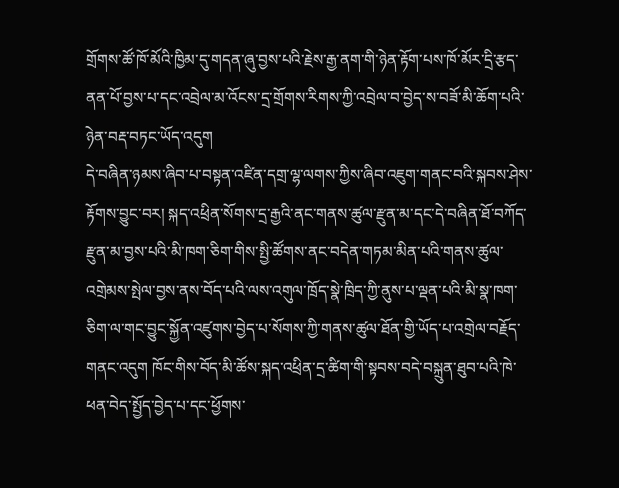གྲོགས་ཚོ་ཁོ་མོའི་ཁྱིམ་དུ་གདན་ཞུ་བྱས་པའི་རྗེས་རྒྱ་ནག་གི་ཉེན་རྟོག་པས་ཁོ་མོར་དྲི་རྩད་ནན་པོ་བྱས་པ་དང་འབྲེལ་མ་འོངས་དྲ་གྲོགས་རིགས་ཀྱི་འབྲེལ་བ་བྱེད་ས་བཟོ་མི་ཆོག་པའི་ཉེན་བརྡ་བཏང་ཡོད་འདུག
དེ་བཞིན་ཉམས་ཞིབ་པ་བསྟན་འཛིན་དགྲ་ལྷ་ལགས་ཀྱིས་ཞིབ་འཇུག་གནང་བའི་སྐབས་ཤེས་རྟོགས་བྱུང་བར། སྐད་འཕྲིན་སོགས་དྲ་རྒྱའི་ནང་གནས་ཚུལ་རྫུན་མ་དང་དེ་བཞིན་ཐོ་བཀོད་རྫུན་མ་བྱས་པའི་མི་ཁག་ཅིག་གིས་སྤྱི་ཚོགས་ནང་བདེན་གཏམ་མིན་པའི་གནས་ཚུལ་འགྲེམས་སྤེལ་བྱས་ནས་བོད་པའི་ལས་འགུལ་ཁྲོད་སྣེ་ཁྲིད་ཀྱི་ནུས་པ་ལྡན་པའི་མི་སྣ་ཁག་ཅིག་ལ་གང་བྱུང་སྐྱོན་འཛུགས་བྱེད་པ་སོགས་ཀྱི་གནས་ཚུལ་ཐོན་གྱི་ཡོད་པ་འགྲེལ་བརྗོད་གནང་འདུག ཁོང་གིས་བོད་མི་ཚོས་སྐད་འཕྲིན་དྲ་ཚིག་གི་སྟབས་བདེ་བསྐྲུན་ཐུབ་པའི་ཁེ་ཕན་བེད་སྤྱོད་བྱེད་པ་དང་ཕྱོགས་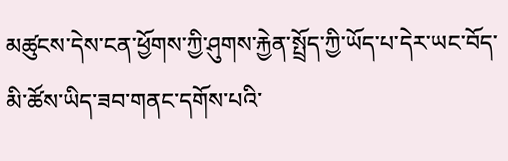མཚུངས་དེས་ངན་ཕྱོགས་ཀྱི་ཤུགས་རྐྱེན་སྤྲོད་ཀྱི་ཡོད་པ་དེར་ཡང་བོད་མི་ཚོས་ཡིད་ཟབ་གནང་དགོས་པའི་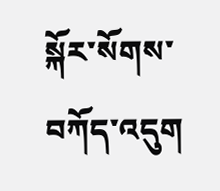སྐོར་སོགས་བཀོད་འདུག